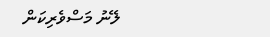ލޭނު މަސްވެރިކަން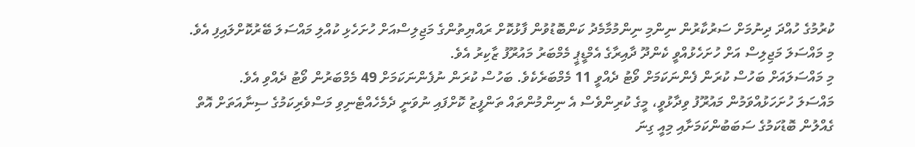ކުރުމުގެ ހުއްދަ ދިނުމަށް ސަރުކާރުން ނިންމި ނިންމުމާމެދު ކަންބޮޑުވުން ފާޅުކޮށް ރައްޔިތުންގެ މަޖިލިސްއަށް ހުށަހެޅި ކުއްލި މައްސަލަ ބޭރުކޮށްލައިފި އެވެ.
މި މައްސަލަ މަޖިލިސް އަށް ހުށަހެޅުއްވީ ކެންދޫ ދާއިރާގެ އެމްޑީޕީ މެމްބަރު މައުރޫފު ޒާކިރު އެވެ.
މި މައްސަލައަށް ބަހުސް ކުރަން ފެންނަކަމަށް ވޯޓު ދެއްވީ 11 މެމްބަރެކެވެ. ބަހުސް ކުރަން ނުފެންނަކަމަށް 49 މެމްބަރުން ވޯޓު ދެއްވި އެވެ.
މައްސަލަ ހުށަހަޅުއްވަމުން މައުރޫފު ވިދާޅުވީ، މީގެ ކުރިންވެސް އެ ނިންމުންތައް ތަންފީޒު ކޮށްފައި ނުވަނީ ދެމެހެއްޓެނިވި މަސްވެރިކަމުގެ ސިނާއަތަށް އޮތް ގެއްލުން ބޮޑުކަމުގެ ސަބަބުންކަމަށާއި މިއީ ގިނަ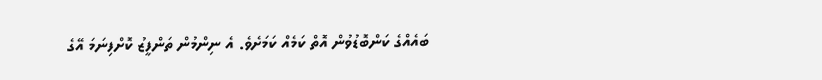ބައެއްގެ ކަންބޮޑުވުން އޮތް ކަމެއް ކަމަށެވެ. އެ ނިންމުން ތަންފީޒު ކޮށްފިނަމަ އޭގެ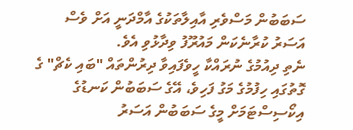ސަބަބުން މަސްވެރި އާއިލާތަކުގެ އާމްދަނީ އަށް ވެސް އަސަރު ކުރާނެކަން މައުރޫފު ވިދާޅުވި އެވެ.
ނެތި ދިއުމުގެ ނުރައްކާ ހީވެފައިވާ ދިރުންތައް "ބައި ކެޗް" ގެ ގޮތުގައި ހިފުމުގެ މަގު ފަހިވެ، އޭގެ ސަބަބުން ކަނޑުގެ އިކޯސިސްޓަމަށް މީގެ ސަބަބުން އަސަރު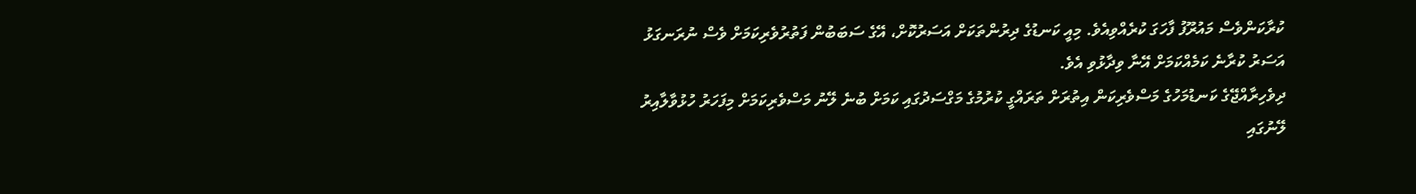ކުރާކަންވެސް މައުރޫފު ފާހަގަ ކުރެއްވިއެވެ. މިއީ ކަނޑުގެ ދިރުންތަކަށް އަސަރުކޮށް، އޭގެ ސަބަބުން ފަތުރުވެރިކަމަށް ވެސް ނުރަނގަޅު އަސަރު ކުރާނެ ކަމެއްކަމަށް އޭނާ ވިދާޅުވި އެވެ.
ދިވެހިރާއްޖޭގެ ކަނޑުމަހުގެ މަސްވެރިކަން އިތުރަށް ތަރައްގީ ކުރުމުގެ މަގްސަދުގައި ކަމަށް ބުނެ ލޭނު މަސްވެރިކަމަށް މިފަހަރު ހުޅުވާލާއިރު ލޭނުގައި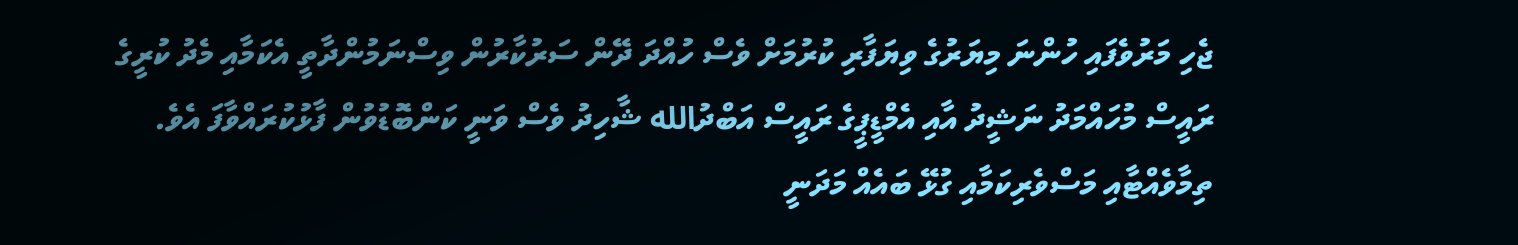ޖެހި މަރުވެފައި ހުންނަ މިޔަރުގެ ވިޔަފާރި ކުރުމަށް ވެސް ހުއްދަ ދޭން ސަރުކާރުން ވިސްނަމުންދާތީ އެކަމާއި މެދު ކުރީގެ ރައީސް މުހައްމަދު ނަޝީދު އާއި އެމްޑީޕީގެ ރައީސް އަބްދުالله ޝާހިދު ވެސް ވަނީ ކަންބޮޑުވުން ފާޅުކުރައްވާފަ އެވެ. ތިމާވެއްޓާއި މަސްވެރިކަމާއި ގުޅޭ ބައެއް މަދަނީ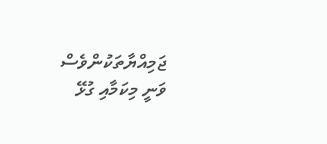ޖަމިއްޔާތަކުންވެސް ވަނީ މިކަމާއި ގުޅޭ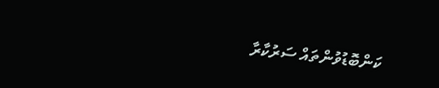ކަންބޮޑުވުންތައް ސަރުކާރާ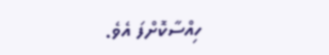ހިއްސާކޮށްފަ އެވެ.